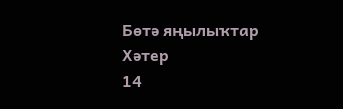Бөтә яңылыҡтар
Хәтер
14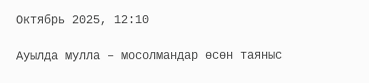Октябрь 2025, 12:10

Ауылда мулла – мосолмандар өсөн таяныс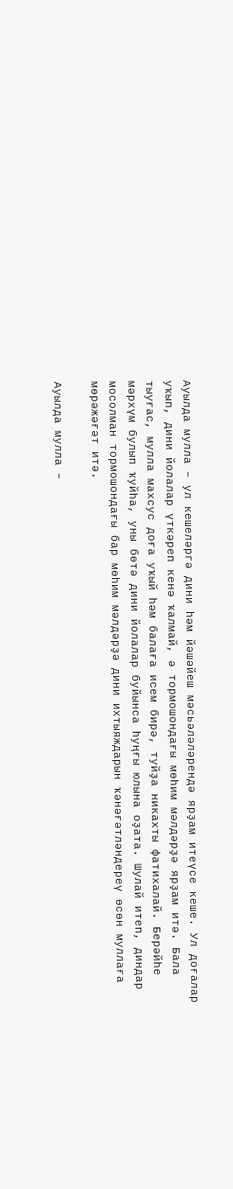Ауылда мулла – ул кешеләргә дини һәм йәшәйеш мәсьәләләрендә ярҙам итеүсе кеше. Ул доғалар уҡып, дини йолалар үткәреп кенә ҡалмай, ә тормошондағы мөһим мәлдәрҙә ярҙам итә. Бала тыуғас, мулла махсус доға уҡый һәм балаға исем бирә, туйҙа никахты фатихалай. Берәйһе мәрхүм булып ҡуйһа, уны бөтә дини йолалар буйынса һуңғы юлына оҙата. Шулай итеп, диндар мосолман тормошондағы бар мөһим мәлдәрҙә дини ихтыяждарын ҡәнәғәтләндереү өсөн муллаға мөрәжәғәт итә.

Ауылда мулла –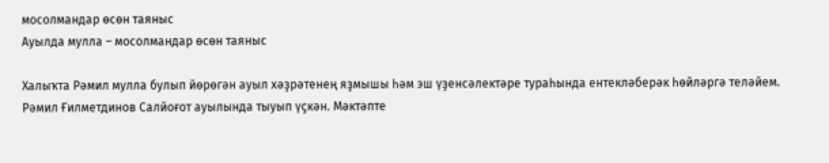мосолмандар өсөн таяныс
Ауылда мулла – мосолмандар өсөн таяныс

Халыҡта Рәмил мулла булып йөрөгән ауыл хәҙрәтенең яҙмышы һәм эш үҙенсәлектәре тураһында ентекләберәк һөйләргә теләйем. Рәмил Ғилметдинов Салйоғот ауылында тыуып үҫкән. Мәктәпте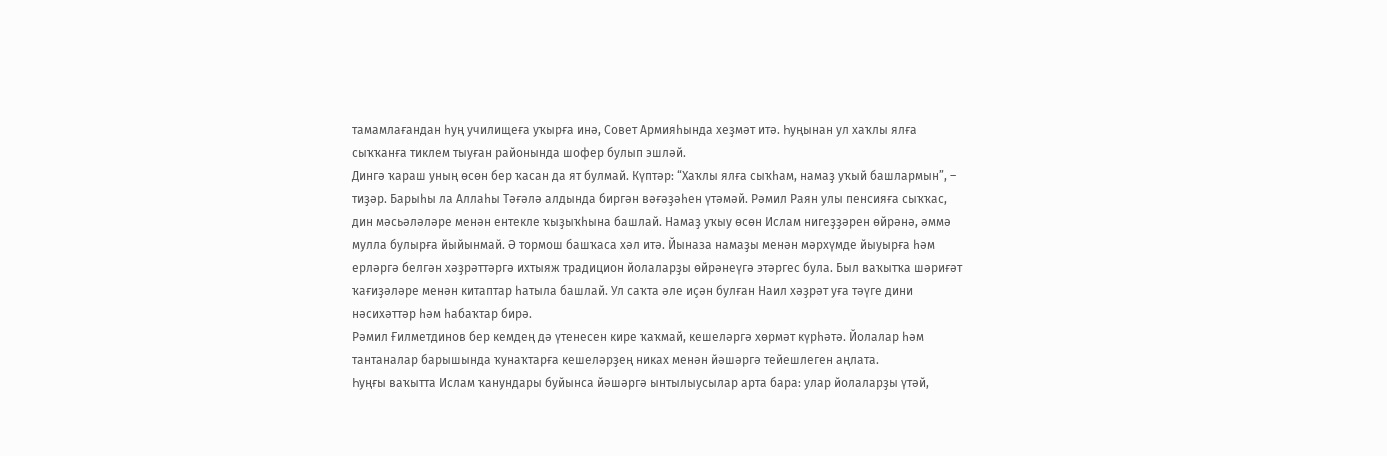тамамлағандан һуң училищеға уҡырға инә, Совет Армияһында хеҙмәт итә. Һуңынан ул хаҡлы ялға сыҡҡанға тиклем тыуған районында шофер булып эшләй.
Дингә ҡараш уның өсөн бер ҡасан да ят булмай. Күптәр: “Хаҡлы ялға сыҡһам, намаҙ уҡый башлармын”, – тиҙәр. Барыһы ла Аллаһы Тәғәлә алдында биргән вәғәҙәһен үтәмәй. Рәмил Раян улы пенсияға сыҡҡас, дин мәсьәләләре менән ентекле ҡыҙыҡһына башлай. Намаҙ уҡыу өсөн Ислам нигеҙҙәрен өйрәнә, әммә мулла булырға йыйынмай. Ә тормош башҡаса хәл итә. Йыназа намаҙы менән мәрхүмде йыуырға һәм ерләргә белгән хәҙрәттәргә ихтыяж традицион йолаларҙы өйрәнеүгә этәргес була. Был ваҡытҡа шәриғәт ҡағиҙәләре менән китаптар һатыла башлай. Ул саҡта әле иҫән булған Наил хәҙрәт уға тәүге дини нәсихәттәр һәм һабаҡтар бирә.
Рәмил Ғилметдинов бер кемдең дә үтенесен кире ҡаҡмай, кешеләргә хөрмәт күрһәтә. Йолалар һәм тантаналар барышында ҡунаҡтарға кешеләрҙең никах менән йәшәргә тейешлеген аңлата.
Һуңғы ваҡытта Ислам ҡанундары буйынса йәшәргә ынтылыусылар арта бара: улар йолаларҙы үтәй,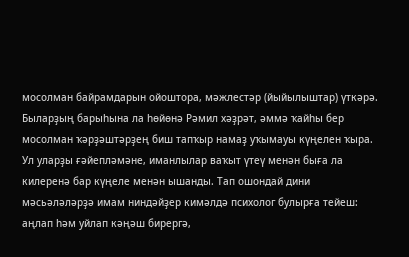мосолман байрамдарын ойоштора, мәжлестәр (йыйылыштар) үткәрә. Быларҙың барыһына ла һөйөнә Рәмил хәҙрәт, әммә ҡайһы бер мосолман ҡәрҙәштәрҙең биш тапҡыр намаҙ уҡымауы күңелен ҡыра. Ул уларҙы ғәйепләмәне, иманлылар ваҡыт үтеү менән быға ла килеренә бар күңеле менән ышанды. Тап ошондай дини мәсьәләләрҙә имам ниндәйҙер кимәлдә психолог булырға тейеш: аңлап һәм уйлап кәңәш бирергә,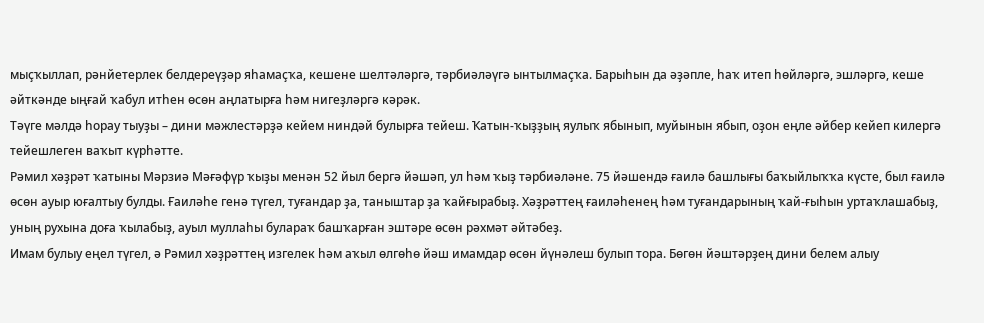мыҫҡыллап, рәнйетерлек белдереүҙәр яһамаҫҡа, кешене шелтәләргә, тәрбиәләүгә ынтылмаҫҡа. Барыһын да әҙәпле, һаҡ итеп һөйләргә, эшләргә, кеше әйткәнде ыңғай ҡабул итһен өсөн аңлатырға һәм нигеҙләргә кәрәк.
Тәүге мәлдә һорау тыуҙы – дини мәжлестәрҙә кейем ниндәй булырға тейеш. Ҡатын-ҡыҙҙың яулыҡ ябынып, муйынын ябып, оҙон еңле әйбер кейеп килергә тейешлеген ваҡыт күрһәтте.
Рәмил хәҙрәт ҡатыны Мәрзиә Мәғәфүр ҡыҙы менән 52 йыл бергә йәшәп, ул һәм ҡыҙ тәрбиәләне. 75 йәшендә ғаилә башлығы баҡыйлыҡҡа күсте, был ғаилә өсөн ауыр юғалтыу булды. Ғаиләһе генә түгел, туғандар ҙа, таныштар ҙа ҡайғырабыҙ. Хәҙрәттең ғаиләһенең һәм туғандарының ҡай-ғыһын уртаҡлашабыҙ, уның рухына доға ҡылабыҙ, ауыл муллаһы булараҡ башҡарған эштәре өсөн рәхмәт әйтәбеҙ.
Имам булыу еңел түгел, ә Рәмил хәҙрәттең изгелек һәм аҡыл өлгөһө йәш имамдар өсөн йүнәлеш булып тора. Бөгөн йәштәрҙең дини белем алыу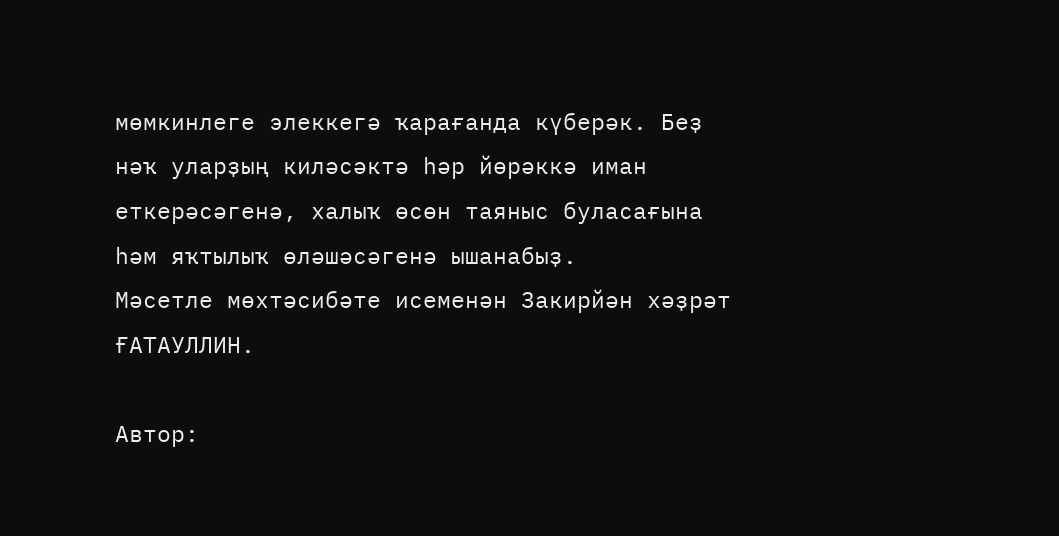мөмкинлеге элеккегә ҡарағанда күберәк. Беҙ нәҡ уларҙың киләсәктә һәр йөрәккә иман еткерәсәгенә, халыҡ өсөн таяныс буласағына һәм яҡтылыҡ өләшәсәгенә ышанабыҙ.
Мәсетле мөхтәсибәте исеменән Закирйән хәҙрәт ҒАТАУЛЛИН.

Автор: